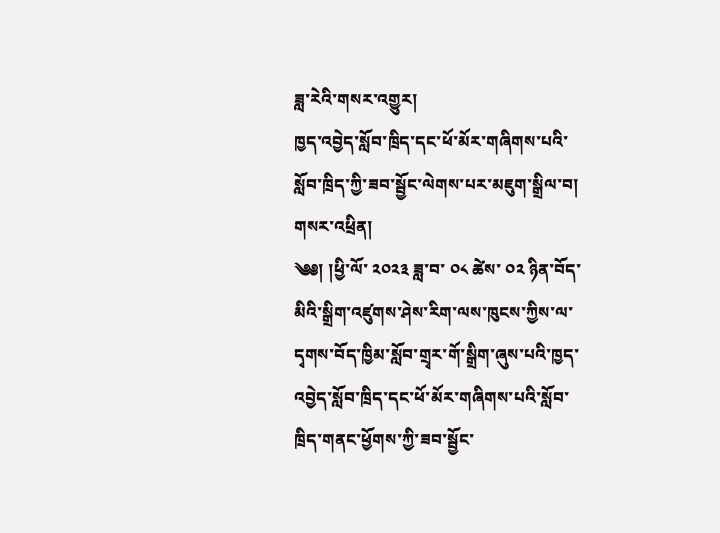ཟླ་རེའི་གསར་འགྱུར།
ཁྱད་འབྱེད་སློབ་ཁྲིད་དང་ཕོ་མོར་གཞིགས་པའི་སློབ་ཁྲིད་ཀྱི་ཟབ་སྦྱོང་ལེགས་པར་མཇུག་སྒྲིལ་བ།
གསར་འཕྲིན།
༄༅། །ཕྱི་ལོ་ ༢༠༢༣ ཟླ་བ་ ༠༨ ཚེས་ ༠༢ ཉིན་བོད་མིའི་སྒྲིག་འཛུགས་ཤེས་རིག་ལས་ཁུངས་ཀྱིས་ལ་དྭགས་བོད་ཁྱིམ་སློབ་གྲྭར་གོ་སྒྲིག་ཞུས་པའི་ཁྱད་འབྱེད་སློབ་ཁྲིད་དང་ཕོ་མོར་གཞིགས་པའི་སློབ་ཁྲིད་གནང་ཕྱོགས་ཀྱི་ཟབ་སྦྱོང་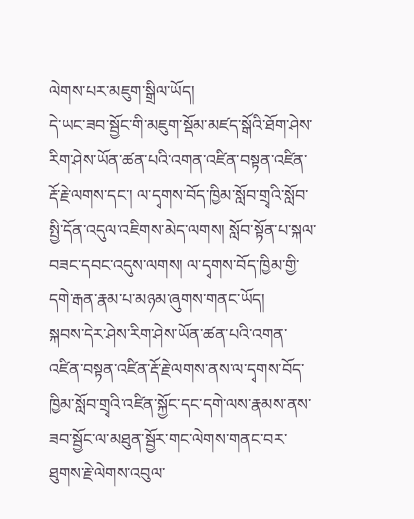ལེགས་པར་མཇུག་སྒྲིལ་ཡོད།
དེ་ཡང་ཟབ་སྦྱོང་གི་མཇུག་སྡོམ་མཛད་སྒོའི་ཐོག་ཤེས་རིག་ཤེས་ཡོན་ཚན་པའི་འགན་འཛིན་བསྟན་འཛིན་རྡོ་རྗེ་ལགས་དང་། ལ་དྭགས་བོད་ཁྱིམ་སློབ་གྲྭའི་སློབ་སྤྱི་དོན་འདུལ་འཇིགས་མེད་ལགས། སློབ་སྟོན་པ་སྐལ་བཟང་དབང་འདུས་ལགས། ལ་དྭགས་བོད་ཁྱིམ་གྱི་དགེ་རྒན་རྣམ་པ་མཉམ་ཞུགས་གནང་ཡོད།
སྐབས་དེར་ཤེས་རིག་ཤེས་ཡོན་ཚན་པའི་འགན་འཛིན་བསྟན་འཛིན་རྡོ་རྗེ་ལགས་ནས་ལ་དྭགས་བོད་ཁྱིམ་སློབ་གྲྭའི་འཛིན་སྐྱོང་དང་དགེ་ལས་རྣམས་ནས་ཟབ་སྦྱོང་ལ་མཐུན་སྦྱོར་གང་ལེགས་གནང་བར་ཐུགས་རྗེ་ལེགས་འབུལ་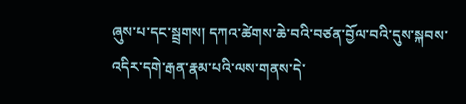ཞུས་པ་དང་སྦྲགས། དཀའ་ཚེགས་ཆེ་བའི་བཙན་བྱོལ་བའི་དུས་སྐབས་འདིར་དགེ་རྒན་རྣམ་པའི་ལས་གནས་དེ་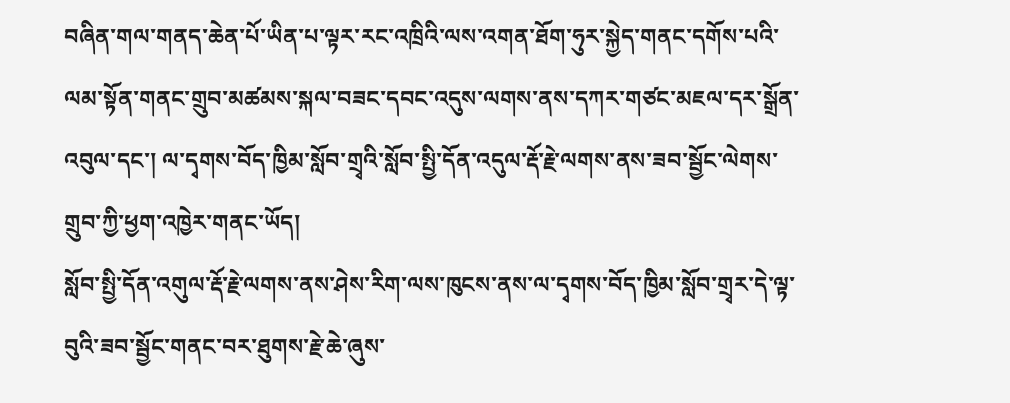བཞིན་གལ་གནད་ཆེན་པོ་ཡིན་པ་ལྟར་རང་འཁྲིའི་ལས་འགན་ཐོག་ཧུར་སྐྱེད་གནང་དགོས་པའི་ལམ་སྟོན་གནང་གྲུབ་མཚམས་སྐལ་བཟང་དབང་འདུས་ལགས་ནས་དཀར་གཙང་མཇལ་དར་སྒྲོན་འབུལ་དང་། ལ་དྭགས་བོད་ཁྱིམ་སློབ་གྲྭའི་སློབ་སྤྱི་དོན་འདུལ་རྡོ་རྗེ་ལགས་ནས་ཟབ་སྦྱོང་ལེགས་གྲུབ་ཀྱི་ཕྱག་འཁྱེར་གནང་ཡོད།
སློབ་སྤྱི་དོན་འགུལ་རྡོ་རྗེ་ལགས་ནས་ཤེས་རིག་ལས་ཁུངས་ནས་ལ་དྭགས་བོད་ཁྱིམ་སློབ་གྲྭར་དེ་ལྟ་བུའི་ཟབ་སྦྱོང་གནང་བར་ཐུགས་རྗེ་ཆེ་ཞུས་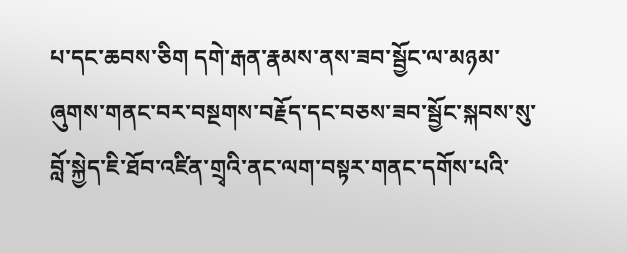པ་དང་ཆབས་ཅིག དགེ་རྒན་རྣམས་ནས་ཟབ་སྦྱོང་ལ་མཉམ་ཞུགས་གནང་བར་བསྔགས་བརྗོད་དང་བཅས་ཟབ་སྦྱོང་སྐབས་སུ་བློ་སྐྱེད་ཇི་ཐོབ་འཛིན་གྲྭའི་ནང་ལག་བསྟར་གནང་དགོས་པའི་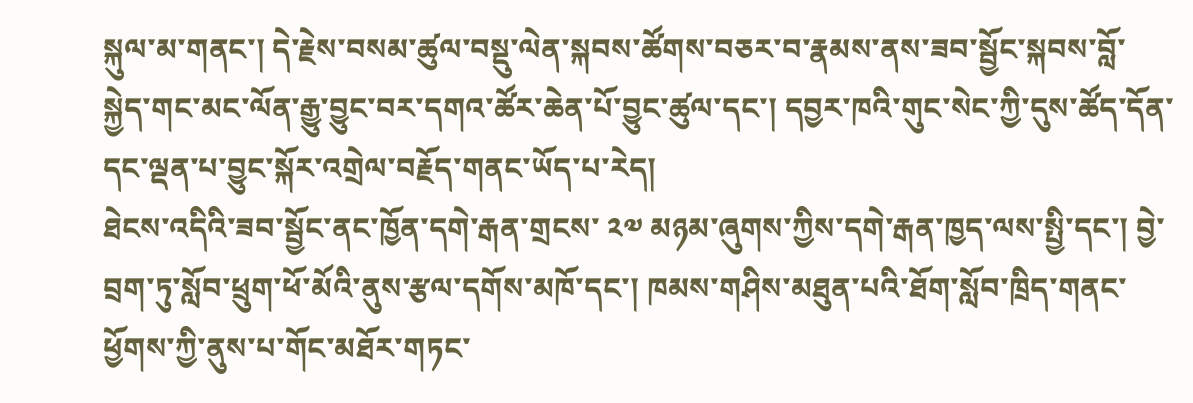སྐུལ་མ་གནང་། དེ་རྗེས་བསམ་ཚུལ་བསྡུ་ལེན་སྐབས་ཚོགས་བཅར་བ་རྣམས་ནས་ཟབ་སྦྱོང་སྐབས་བློ་སྐྱེད་གང་མང་ལོན་རྒྱུ་བྱུང་བར་དགའ་ཚོར་ཆེན་པོ་བྱུང་ཚུལ་དང་། དབྱར་ཁའི་གུང་སེང་ཀྱི་དུས་ཚོད་དོན་དང་ལྡན་པ་བྱུང་སྐོར་འགྲེལ་བརྗོད་གནང་ཡོད་པ་རེད།
ཐེངས་འདིའི་ཟབ་སྦྱོང་ནང་ཁྱོན་དགེ་རྒན་གྲངས་ ༢༧ མཉམ་ཞུགས་ཀྱིས་དགེ་རྒན་ཁྱད་ལས་སྤྱི་དང་། བྱེ་བྲག་ཏུ་སློབ་ཕྲུག་ཕོ་མོའི་ནུས་རྩལ་དགོས་མཁོ་དང་། ཁམས་གཤིས་མཐུན་པའི་ཐོག་སློབ་ཁྲིད་གནང་ཕྱོགས་ཀྱི་ནུས་པ་གོང་མཐོར་གཏང་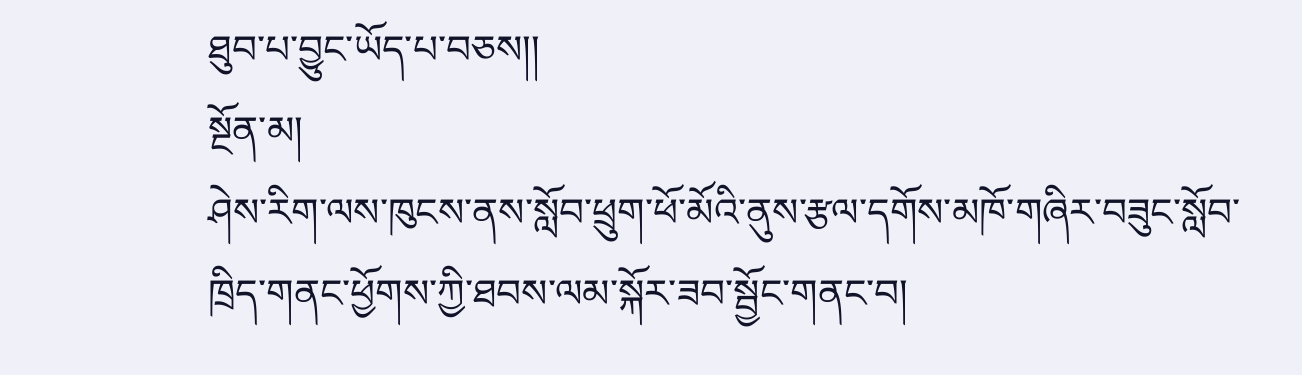ཐུབ་པ་བྱུང་ཡོད་པ་བཅས།།
སྔོན་མ།
ཤེས་རིག་ལས་ཁུངས་ནས་སློབ་ཕྲུག་ཕོ་མོའི་ནུས་རྩལ་དགོས་མཁོ་གཞིར་བཟུང་སློབ་ཁྲིད་གནང་ཕྱོགས་ཀྱི་ཐབས་ལམ་སྐོར་ཟབ་སྦྱོང་གནང་བ།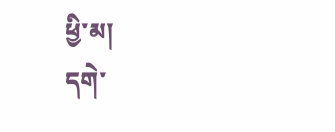ཕྱི་མ།
དགེ་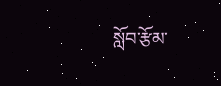སློབ་རྩོམ་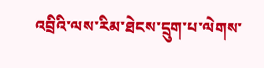འབྲིའི་ལས་རིམ་ཐེངས་དྲུག་པ་ལེགས་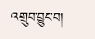འགྲུབ་བྱུང་བ།